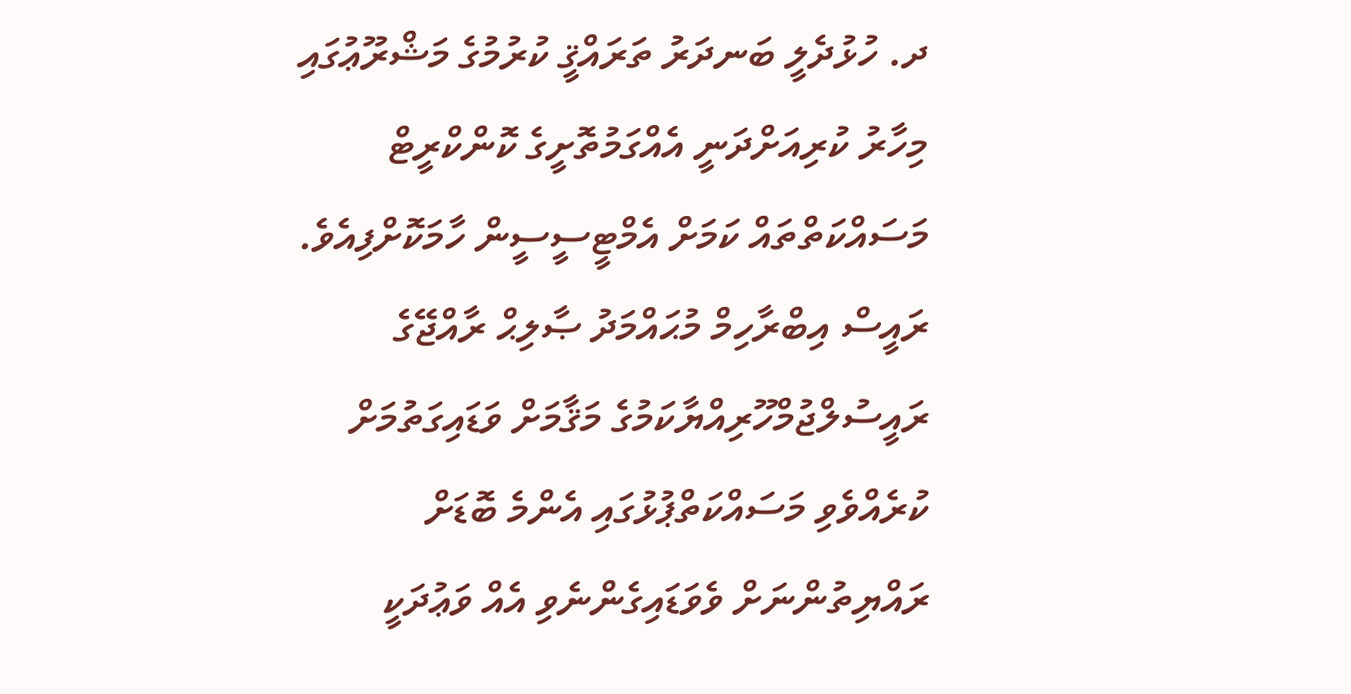ދ. ހުޅުދެލީ ބަނދަރު ތަރައްޤީ ކުރުމުގެ މަޝްރޫޢުގައި މިހާރު ކުރިއަށްދަނީ އެއްގަމުތޮށީގެ ކޮންކްރީޓް މަސައްކަތްތައް ކަމަށް އެމްޓީސީސީން ހާމަކޮށްފިއެވެ.
ރައީސް އިބްރާހިމް މުޙައްމަދު ޞާލިޙް ރާއްޖޭގެ ރައީސުލްޖުމްހޫރިއްޔާކަމުގެ މަޤާމަށް ވަޑައިގަތުމަށް ކުރެއްވެވި މަސައްކަތްޕުޅުގައި އެންމެ ބޮޑަށް ރައްޔިތުންނަށް ވެވަޑައިގެންނެވި އެއް ވަޢުދަކީ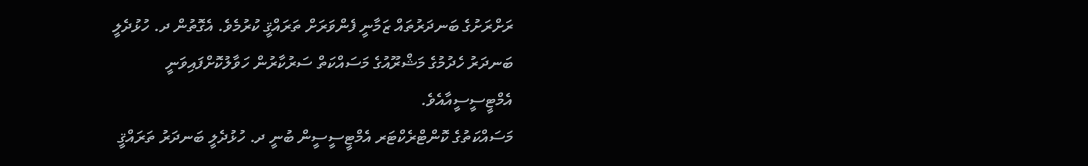ރަށްރަށުގެ ބަނދަރުތައް ޒަމާނީ ފެންވަރަށް ތަރައްޤީ ކުރުމެވެ. އެގޮތުން ދ. ހުޅުދެލީ ބަނދަރު ހެދުމުގެ މަޝްރޫއުގެ މަސައްކަތް ސަރުކާރުން ހަވާލުކޮށްފައިވަނީ އެމްޓީސީސީއާއެވެ.
މަސައްކަތުގެ ކޮންޓްރެކްޓަރ އެމްޓީސީސީން ބުނީ ދ. ހުޅުދެލީ ބަނދަރު ތަރައްޤީ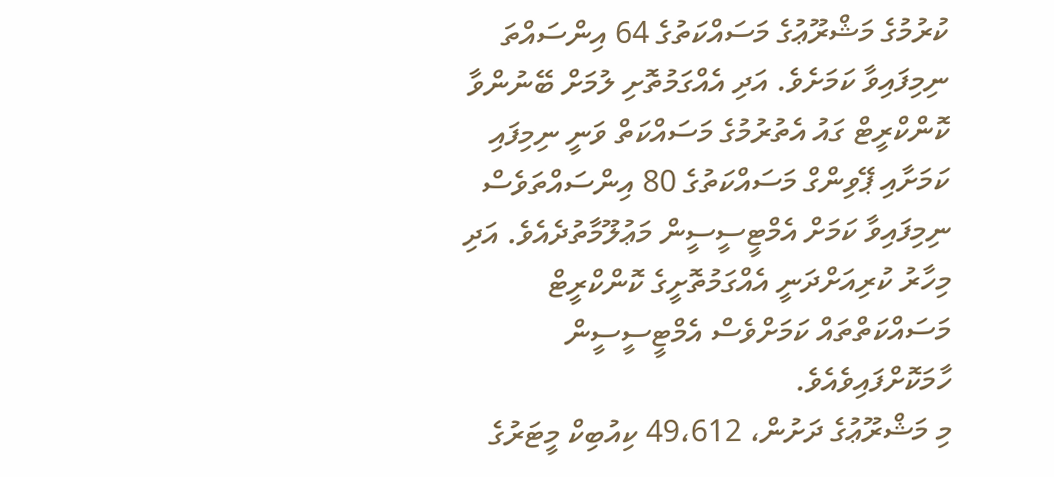ކުރުމުގެ މަޝްރޫޢުގެ މަސައްކަތުގެ 64 އިންސައްތަ ނިމިފައިވާ ކަމަށެވެ. އަދި އެއްގަމުތޮށި ލުމަށް ބޭނުންވާ ކޮންކްރީޓް ގައު އެތުރުމުގެ މަސައްކަތް ވަނީ ނިމިފައި ކަމަށާއި ޕޭވިންގް މަސައްކަތުގެ 80 އިންސައްތަވެސް ނިމިފައިވާ ކަމަށް އެމްޓީސީސީން މަޢުލޫމާތުދެއެވެ. އަދި މިހާރު ކުރިއަށްދަނީ އެއްގަމުތޮށީގެ ކޮންކްރީޓް މަސައްކަތްތައް ކަމަށްވެސް އެމްޓީސީސީން ހާމަކޮށްފައިވެއެވެ.
މި މަޝްރޫޢުގެ ދަށުން، 49،612 ކިއުބިކް މީޓަރުގެ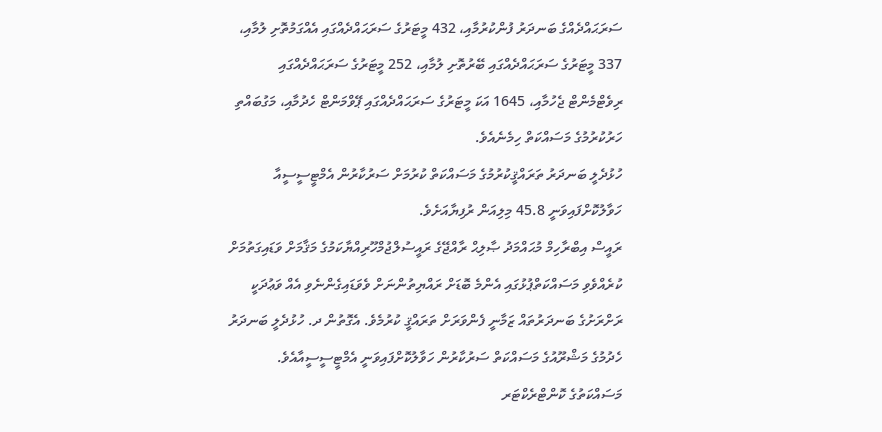ސަރަޙައްދެއްގެ ބަނދަރު ފުންކުރުމާއި، 432 މީޓަރުގެ ސަރަޙައްދެއްގައި އެއްގަމުތޮށި ލުމާއި، 337 މީޓަރުގެ ސަރަޙައްދެއްގައި ބޭރުތޮށި ލުމާއި، 252 މީޓަރުގެ ސަރަޙައްދެއްގައި ރިވެޓްމެންޓް ޖެހުމާއި، 1645 އަކަ މީޓަރުގެ ސަރަޙައްދެއްގައި ޕޭވްމަންޓް ހެދުމާއި، މަގުބައްތި ހަރުކުރުމުގެ މަސައްކަތް ހިމެނެއެވެ.
ހުޅުދެލީ ބަނދަރު ތަރައްޤީކުރުމުގެ މަސައްކަތް ކުރުމަށް ސަރުކާރުން އެމްޓީސީސީއާ ހަވާލުކޮށްފައިވަނީ 45.8 މިލިއަން ރުފިޔާއަށެވެ.
ރައީސް އިބްރާހިމް މުޙައްމަދު ޞާލިޙް ރާއްޖޭގެ ރައީސުލްޖުމްހޫރިއްޔާކަމުގެ މަޤާމަށް ވަޑައިގަތުމަށް ކުރެއްވެވި މަސައްކަތްޕުޅުގައި އެންމެ ބޮޑަށް ރައްޔިތުންނަށް ވެވަޑައިގެންނެވި އެއް ވަޢުދަކީ ރަށްރަށުގެ ބަނދަރުތައް ޒަމާނީ ފެންވަރަށް ތަރައްޤީ ކުރުމެވެ. އެގޮތުން ދ. ހުޅުދެލީ ބަނދަރު ހެދުމުގެ މަޝްރޫއުގެ މަސައްކަތް ސަރުކާރުން ހަވާލުކޮށްފައިވަނީ އެމްޓީސީސީއާއެވެ.
މަސައްކަތުގެ ކޮންޓްރެކްޓަރ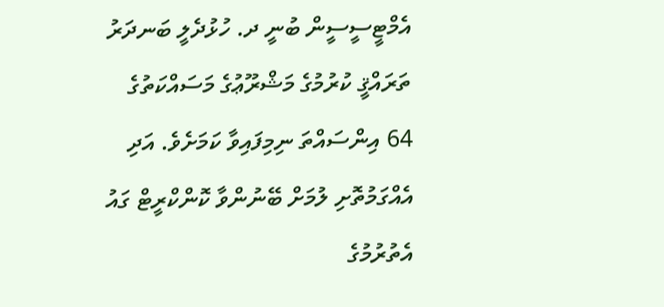އެމްޓީސީސީން ބުނީ ދ. ހުޅުދެލީ ބަނދަރު ތަރައްޤީ ކުރުމުގެ މަޝްރޫޢުގެ މަސައްކަތުގެ 64 އިންސައްތަ ނިމިފައިވާ ކަމަށެވެ. އަދި އެއްގަމުތޮށި ލުމަށް ބޭނުންވާ ކޮންކްރީޓް ގައު އެތުރުމުގެ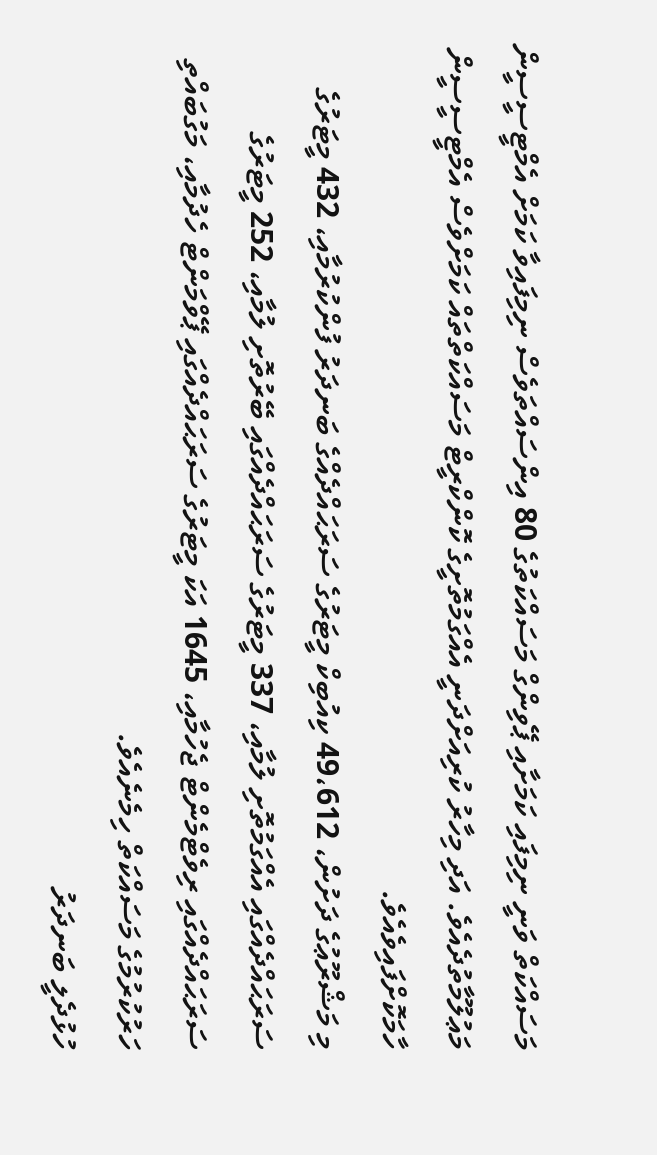މަސައްކަތް ވަނީ ނިމިފައި ކަމަށާއި ޕޭވިންގް މަސައްކަތުގެ 80 އިންސައްތަވެސް ނިމިފައިވާ ކަމަށް އެމްޓީސީސީން މަޢުލޫމާތުދެއެވެ. އަދި މިހާރު ކުރިއަށްދަނީ އެއްގަމުތޮށީގެ ކޮންކްރީޓް މަސައްކަތްތައް ކަމަށްވެސް އެމްޓީސީސީން ހާމަކޮށްފައިވެއެވެ.
މި މަޝްރޫޢުގެ ދަށުން، 49،612 ކިއުބިކް މީޓަރުގެ ސަރަޙައްދެއްގެ ބަނދަރު ފުންކުރުމާއި، 432 މީޓަރުގެ ސަރަޙައްދެއްގައި އެއްގަމުތޮށި ލުމާއި، 337 މީޓަރުގެ ސަރަޙައްދެއްގައި ބޭރުތޮށި ލުމާއި، 252 މީޓަރުގެ ސަރަޙައްދެއްގައި ރިވެޓްމެންޓް ޖެހުމާއި، 1645 އަކަ މީޓަރުގެ ސަރަޙައްދެއްގައި ޕޭވްމަންޓް ހެދުމާއި، މަގުބައްތި ހަރުކުރުމުގެ މަސައްކަތް ހިމެނެއެވެ.
ހުޅުދެލީ ބަނދަރު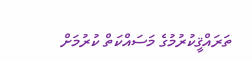ތަރައްޤީކުރުމުގެ މަސައްކަތް ކުރުމަށް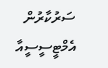ސަރުކާރުން އެމްޓީސީސީއާ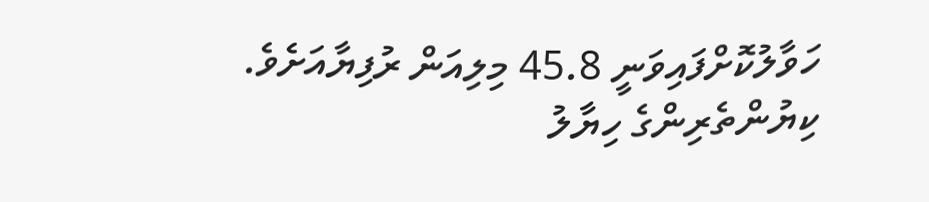ހަވާލުކޮށްފައިވަނީ 45.8 މިލިއަން ރުފިޔާއަށެވެ.
ކިޔުންތެރިންގެ ހިޔާލު